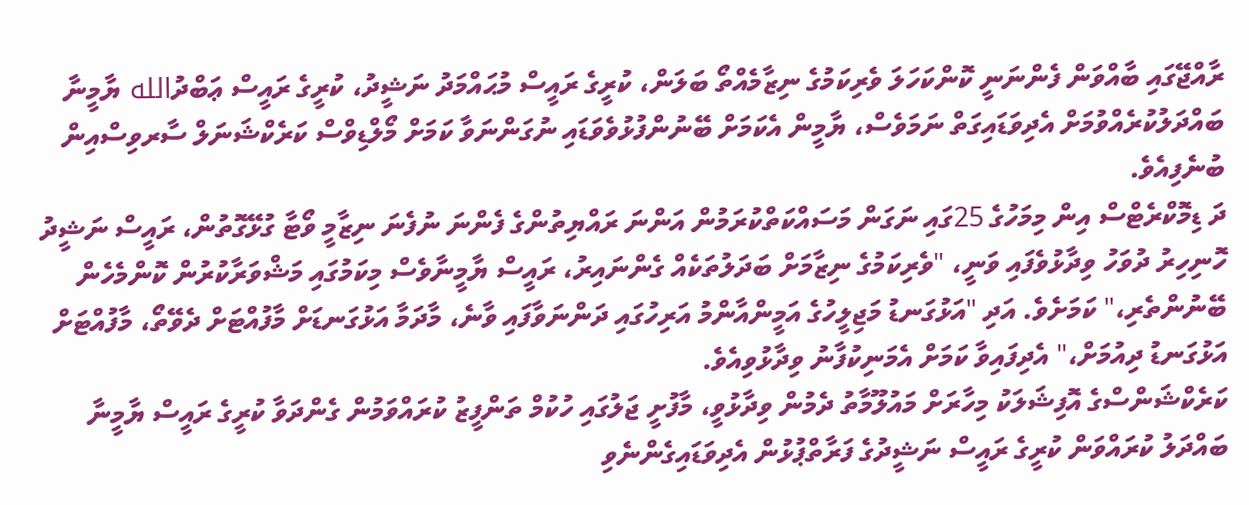ރާއްޖޭގައި ބާއްވަން ފެންނަނީ ކޮންކަހަލަ ވެރިކަމުގެ ނިޒާމެއްތޯ ބަލަން، ކުރީގެ ރައީސް މުޙައްމަދު ނަޝީދު، ކުރީގެ ރައީސް ޢަބްދުالله ޔާމީނާ ބައްދަލުކުރެއްވުމަށް އެދިވަޑައިގަތް ނަމަވެސް، ޔާމީން އެކަމަށް ބޭނުންފުޅުވެވަޑައި ނުގަންނަވާ ކަމަށް މޯލްޑިވްސް ކަރެކްޝަނަލް ސާރވިސްއިން ބުނެފިއެވެ.
ދަ ޑިމޮކްރެޓްސް އިން މިމަހުގެ 25ގައި ނަގަން މަސައްކަތްކުރަމުން އަންނަ ރައްޔިތުންގެ ފެންނަ ނުފެނަ ނިޒާމީ ވޯޓާ ގުޅޭގޮތުން، ރައީސް ނަޝީދު ހޮނިހިރު ދުވަހު ވިދާޅުވެފައި ވަނީ، "ވެރިކަމުގެ ނިޒާމަށް ބަދަލުތަކެއް ގެންނައިރު، ރައީސް ޔާމީނާވެސް މިކަމުގައި މަޝްވަރާކުރުން ކޮންމެހެން ބޭނުންތެރި،" ކަމަށެވެ. އަދި "އަޅުގަނޑު މަޖިލީހުގެ އަމީންއާންމު އަރިހުގައި ދަންނަވާފައި ވާނެ، މާދަމާ އަޅުގަނޑަށް މާފުއްޓަށް ދެވޭތޯ، މާފުއްޓަށް އަޅުގަނޑު ދިއުމަށް،" އެދިފައިވާ ކަމަށް އެމަނިކުފާނު ވިދާޅުވިއެވެ.
ކަރެކްޝަންސްގެ އޮފިޝަލަކު މިހާރަށް މައުލޫމާތު ދެމުން ވިދާޅުވީ، މާފުށީ ޖަލުގައި ހުކުމް ތަންފީޒު ކުރައްވަމުން ގެންދަވާ ކުރީގެ ރައީސް ޔާމީނާ ބައްދަލު ކުރައްވަން ކުރީގެ ރައީސް ނަޝީދުގެ ފަރާތްޕުޅުން އެދިވަޑައިގެންނެވި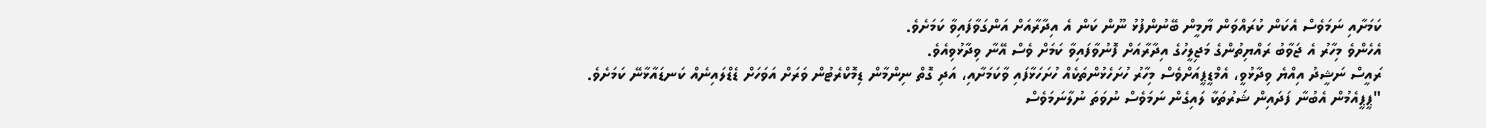ކަމަށާއި ނަމަވެސް އެކަން ކުރައްވަން ޔާމީން ބޭނުންފުޅު ނޫން ކަން އެ އިދާރާއަށް އަންގަވާފައިވާ ކަމަށެވެ.
އެހެންވެ މިހާރު އެ ޖަވާބު ރައްޔިތުންގެ މަޖިލީހުގެ އިދާރާއަށް ފޮނުވާފައިވާ ކަމަށް ވެސް އޭނާ ވިދާޅުވިއެވެ.
ރައީސް ނަޝީދު އިއްޔެ ވިދާޅުވީ، އެމްޑީޕީއަށްވެސް މިހާރު ހުށަހެޅުންތަކެއް ހުށަހަޅާފައި ވާކަމަށާއި، އަދި ގޮތް ނިންމާން ޑިމޮކްރެޓުން ވަރަށް އަވަހަށް ޑެޑްލައިނެއް ކަނޑައާޅާނޭ ކަމަށެވެ.
"ޕީޕީއެމުން އެބުނާ ފަދައިން ޝަރުތަކާ ލައިގެން ނަމަވެސް ނުވަތަ ނުލާނަމަވެސް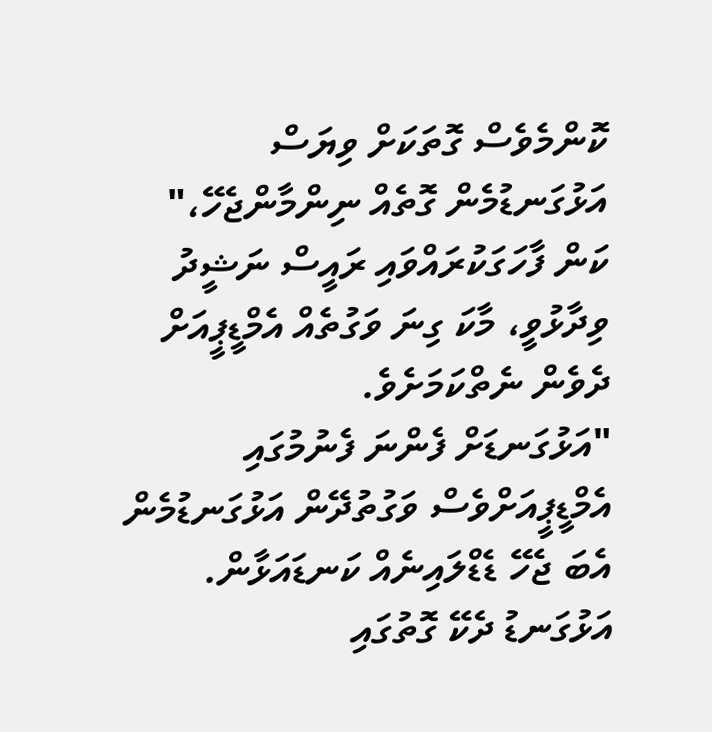ކޮންމެވެސް ގޮތަކަށް ވިޔަސް އަޅުގަނޑުމެން ގޮތެއް ނިންމާންޖެހޭ،" ކަން ފާހަގަކުރައްވައި ރައީސް ނަޝީދު ވިދާޅުވީ، މާކަ ގިނަ ވަގުތެއް އެމްޑީޕީއަށް ދެވެން ނެތްކަމަށެވެ.
"އަޅުގަނޑަށް ފެންނަ ފެނުމުގައި އެމްޑީޕީއަށްވެސް ވަގުތުދޭން އަޅުގަނޑުމެން އެބަ ޖެހޭ ޑެޑްލައިނެއް ކަނޑައަޅާން. އަޅުގަނޑު ދެކޭ ގޮތުގައި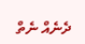ދެނެއް ނެތް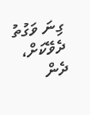ގިނަ ވަގުތު ދެވޭކަށް، ދެން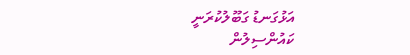އަޅުގަނޑު ގަބޫލުކުރަނީ ކައުންސިލުން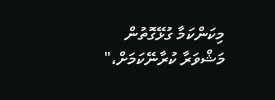މިކަންކަމާ ގުޅޭގޮތުން މަޝްވަރާ ކުރާނޭކަމަށް،"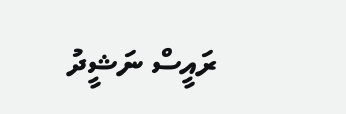ރައީސް ނަޝީދު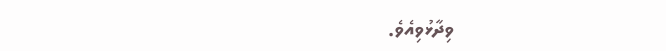ވިދާޅުވިއެވެ.